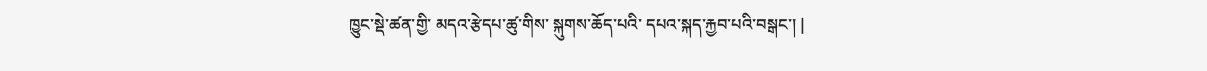ཁྱུང་སྡེ་ཚན་གྱི་ མདའ་རྩེདཔ་ཚུ་གིས་ སྐུགས་ཆོད་པའི་ དཔའ་སྐད་རྐྱབ་པའི་བསྒང་། |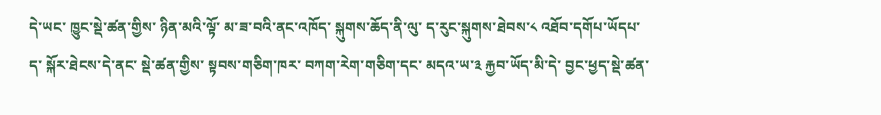དེ་ཡང་ ཁྱུང་སྡེ་ཚན་གྱིས་ ཉིན་མའི་ལྟོ་ མ་ཟ་བའི་ནང་འཁོད་ སྐུགས་ཆོད་ནི་ལུ་ ད་རུང་སྐུགས་ཐེབས་༨ འཐོབ་དགོཔ་ཡོདཔ་ད་ སྐོར་ཐེངས་དེ་ནང་ སྡེ་ཚན་གྱིས་ སྟབས་གཅིག་ཁར་ བཀག་རེག་གཅིག་དང་ མདའ་ཡ་༣ རྐྱབ་ཡོད་མི་དེ་ བྱང་ཕྱད་སྡེ་ཚན་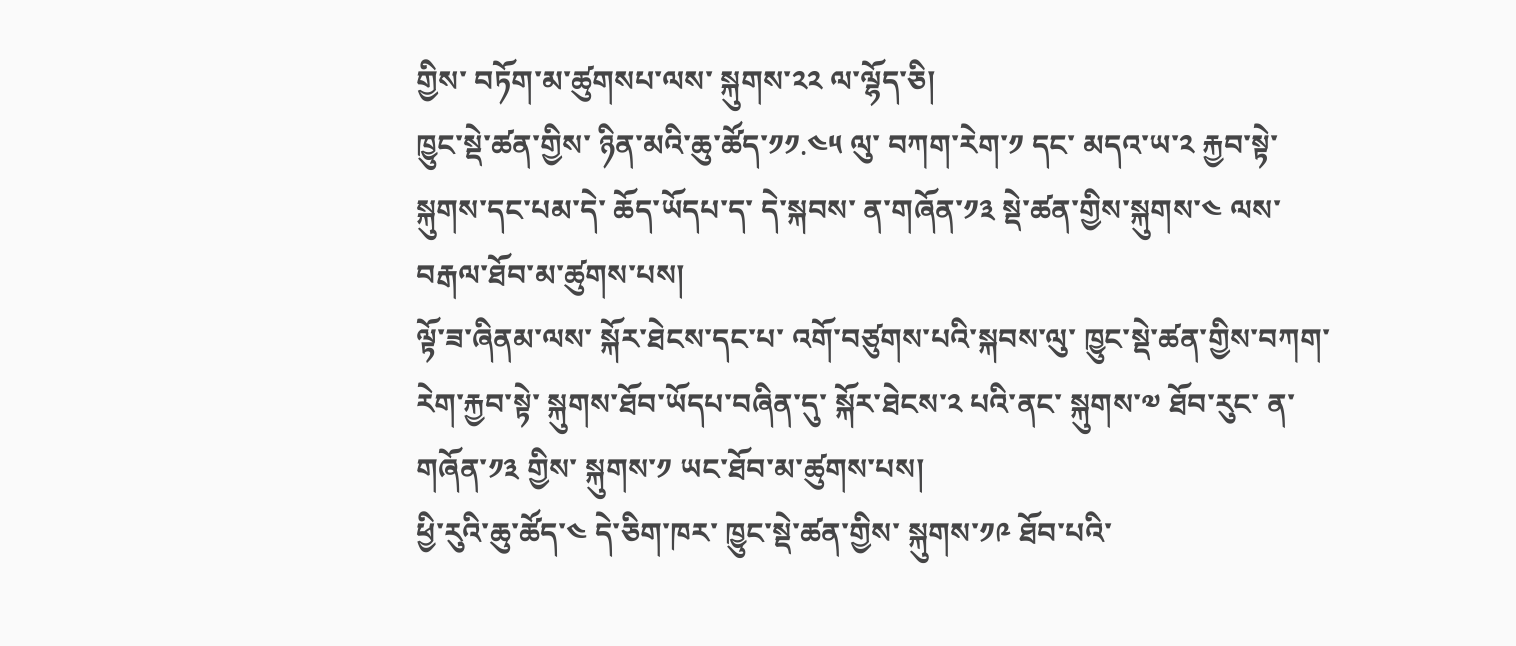གྱིས་ བཏོག་མ་ཚུགསཔ་ལས་ སྐུགས་༢༢ ལ་ལྷོད་ཅི།
ཁྱུང་སྡེ་ཚན་གྱིས་ ཉིན་མའི་ཆུ་ཚོད་༡༡.༤༥ ལུ་ བཀག་རེག་༡ དང་ མདའ་ཡ་༢ རྐྱབ་སྟེ་ སྐུགས་དང་པམ་དེ་ ཆོད་ཡོདཔ་ད་ དེ་སྐབས་ ན་གཞོན་༡༣ སྡེ་ཚན་གྱིས་སྐུགས་༤ ལས་བརྒལ་ཐོབ་མ་ཚུགས་པས།
ལྟོ་ཟ་ཞིནམ་ལས་ སྐོར་ཐེངས་དང་པ་ འགོ་བཙུགས་པའི་སྐབས་ལུ་ ཁྱུང་སྡེ་ཚན་གྱིས་བཀག་རེག་རྐྱབ་སྟེ་ སྐུགས་ཐོབ་ཡོདཔ་བཞིན་དུ་ སྐོར་ཐེངས་༢ པའི་ནང་ སྐུགས་༧ ཐོབ་རུང་ ན་གཞོན་༡༣ གྱིས་ སྐུགས་༡ ཡང་ཐོབ་མ་ཚུགས་པས།
ཕྱི་རུའི་ཆུ་ཚོད་༤ དེ་ཅིག་ཁར་ ཁྱུང་སྡེ་ཚན་གྱིས་ སྐུགས་༡༩ ཐོབ་པའི་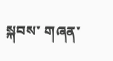སྐབས་ གཞན་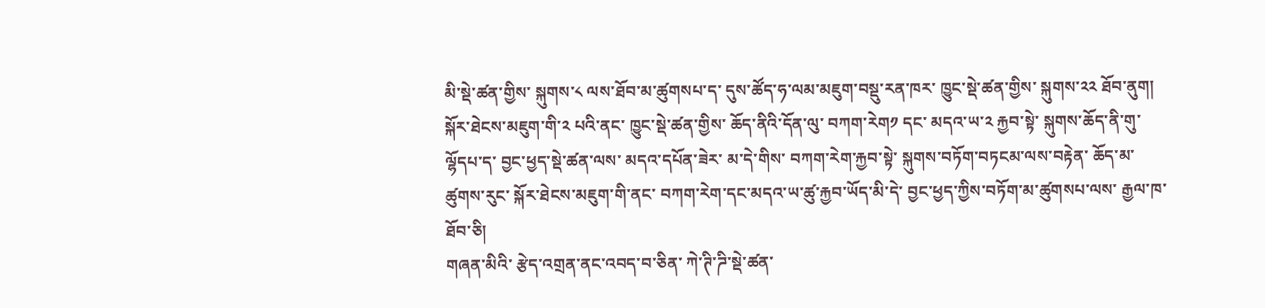མི་སྡེ་ཚན་གྱིས་ སྐུགས་༨ ལས་ཐོབ་མ་ཚུགསཔ་ད་ དུས་ཚོད་ཧ་ལམ་མཇུག་བསྡུ་རན་ཁར་ ཁྱུང་སྡེ་ཚན་གྱིས་ སྐུགས་༢༢ ཐོབ་ནུག།
སྐོར་ཐེངས་མཇུག་གི་༢ པའི་ནང་ ཁྱུང་སྡེ་ཚན་གྱིས་ ཆོད་ནིའི་དོན་ལུ་ བཀག་རེག༡ དང་ མདའ་ཡ་༢ རྐྱབ་སྟེ་ སྐུགས་ཆོད་ནི་གུ་ལྷོདཔ་ད་ བྱང་ཕྱད་སྡེ་ཚན་ལས་ མདའ་དཔོན་ཟེར་ མ་དེ་གིས་ བཀག་རེག་རྐྱབ་སྟེ་ སྐུགས་བཏོག་བཏངམ་ལས་བརྟེན་ ཆོད་མ་ཚུགས་རུང་ སྐོར་ཐེངས་མཇུག་གི་ནང་ བཀག་རེག་དང་མདའ་ཡ་ཚུ་རྐྱབ་ཡོད་མི་དེ་ བྱང་ཕྱད་ཀྱིས་བཏོག་མ་ཚུགསཔ་ལས་ རྒྱལ་ཁ་ཐོབ་ཅི།
གཞན་མིའི་ རྩེད་འགྲན་ནང་འབད་བ་ཅིན་ ཀེ་ཊི་ཌི་སྡེ་ཚན་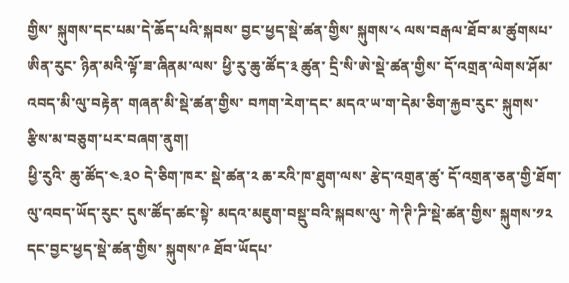གྱིས་ སྐུགས་དང་པམ་དེ་ཆོད་པའི་སྐབས་ བྱང་ཕྱད་སྡེ་ཚན་གྱིས་ སྐུགས་༨ ལས་བརྒལ་ཐོབ་མ་ཚུགསཔ་ཨིན་རུང་ ཉིན་མའི་ལྟོ་ཟ་ཞིནམ་ལས་ ཕྱི་རུ་ཆུ་ཚོད་༣ ཚུན་ དྲི་སི་ཨེ་སྡེ་ཚན་གྱིས་ དོ་འགྲན་ལེགས་ཤོམ་འབད་མི་ལུ་བརྟེན་ གཞན་མི་སྡེ་ཚན་གྱིས་ བཀག་རེག་དང་ མདའ་ཡ་ག་དེམ་ཅིག་རྐྱབ་རུང་ སྐུགས་རྩིས་མ་བཅུག་པར་བཞག་ནུག།
ཕྱི་རུའི་ ཆུ་ཚོད་༤.༣༠ དེ་ཅིག་ཁར་ སྡེ་ཚན་༢ ཆ་རའི་ཁ་ཐུག་ལས་ རྩེད་འགྲན་ཚུ་ དོ་འགྲན་ཅན་གྱི་ཐོག་ལུ་འབད་ཡོད་རུང་ དུས་ཚོད་ཚང་སྟེ་ མདའ་མཇུག་བསྡུ་བའི་སྐབས་ལུ་ ཀེ་ཊི་ཌི་སྡེ་ཚན་གྱིས་ སྐུགས་༡༢ དང་བྱང་ཕྱད་སྡེ་ཚན་གྱིས་ སྐུགས་༩ ཐོབ་ཡོདཔ་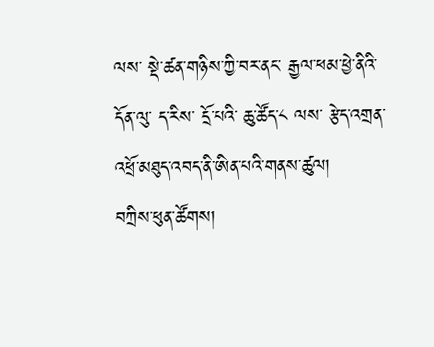ལས་ སྡེ་ཚན་གཉིས་ཀྱི་བར་ནང་ རྒྱལ་ཕམ་ཕྱེ་ནིའི་དོན་ལུ་ ད་རིས་ དྲོ་པའི་ ཆུ་ཚོད་༨ ལས་ རྩེད་འགྲན་འཕྲོ་མཐུད་འབད་ནི་ཨིན་པའི་གནས་ཚུལ།
བཀྲིས་ཕུན་ཚོགས།